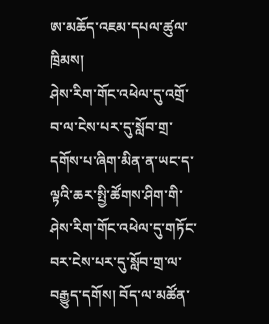ཨ་མཆོད་འཇམ་དཔལ་ཚུལ་ཁྲིམས།
ཤེས་རིག་གོང་འཕེལ་དུ་འགྲོ་བ་ལ་ངེས་པར་དུ་སློབ་གྲ་དགོས་པ་ཞིག་མིན་ན་ཡང་ད་ལྟའི་ཆར་སྤྱི་ཚོགས་ཤིག་གི་ཤེས་རིག་གོང་འཕེལ་དུ་གཏོང་བར་ངེས་པར་དུ་སློབ་གྲ་ལ་བརྒྱུད་དགོས། བོད་ལ་མཚོན་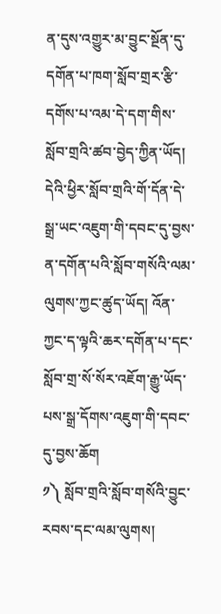ན་དུས་འགྱུར་མ་བྱུང་སྔོན་དུ་དགོན་པ་ཁག་སློབ་གྲར་རྩི་དགོས་པ་འམ་དེ་དག་གིས་སློབ་གྲའི་ཚབ་བྱེད་ཀྱིན་ཡོད། དེའི་ཕྱིར་སློབ་གྲའི་གོ་དོན་དེ་སྒྲ་ཡང་འཇུག་གི་དབང་དུ་བྱས་ན་དགོན་པའི་སློབ་གསོའི་ལམ་ལུགས་ཀྱང་ཚུད་ཡོད། འོན་ཀྱང་ད་ལྟའི་ཆར་དགོན་པ་དང་སློབ་གྲ་སོ་སོར་འཇོག་རྒྱུ་ཡོད་པས་སྒྲ་དོགས་འཇུག་གི་དབང་དུ་བྱས་ཆོག
༡༽ སློབ་གྲའི་སློབ་གསོའི་བྱུང་རབས་དང་ལམ་ལུགས།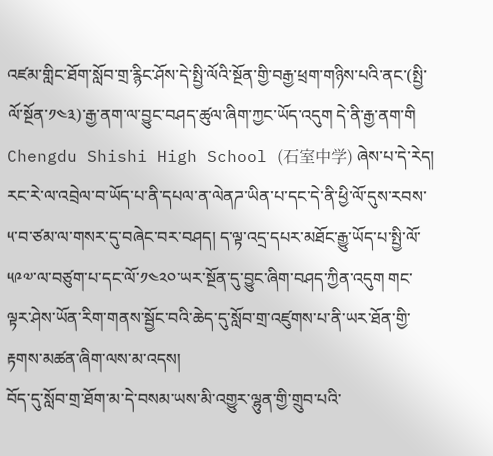འཛམ་གླིང་ཐོག་སློབ་གྲ་རྙིང་ཤོས་དེ་སྤྱི་ལོའི་སྔོན་གྱི་བརྒྱ་ཕྲག་གཉིས་པའི་ནང་(སྤྱི་ལོ་སྔོན་༡༤༣)་རྒྱ་ནག་ལ་བྱུང་བཤད་ཚུལ་ཞིག་ཀྱང་ཡོད་འདུག དེ་ནི་རྒྱ་ནག་གི Chengdu Shishi High School (石室中学) ཞེས་པ་དེ་རེད། རང་རེ་ལ་འབྲེལ་བ་ཡོད་པ་ནི་དཔལ་ན་ལེནཌ་ཡིན་པ་དང་དེ་ནི་ཕྱི་ལོ་དུས་རབས་༥་བ་ཙམ་ལ་གསར་དུ་བཞེང་བར་བཤད། ད་ལྟ་འདྲ་དཔར་མཐོང་རྒྱུ་ཡོད་པ་སྤྱི་ལོ་༥༩༧་ལ་བཙུག་པ་དང་ལོ་༡༤༢༠་ཡར་སྔོན་དུ་བྱུང་ཞིག་བཤད་ཀྱིན་འདུག གང་ལྟར་ཤེས་ཡོན་རིག་གནས་སྦྱོང་བའི་ཆེད་དུ་སློབ་གྲ་འཛུགས་པ་ནི་ཡར་ཐོན་གྱི་རྟགས་མཚན་ཞིག་ལས་མ་འདས།
བོད་དུ་སློབ་གྲ་ཐོག་མ་དེ་བསམ་ཡས་མི་འགྱུར་ལྷུན་གྱི་གྲུབ་པའི་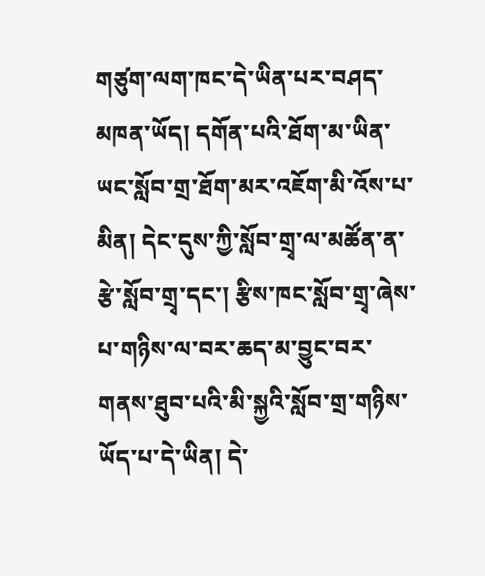གཙུག་ལག་ཁང་དེ་ཡིན་པར་བཤད་མཁན་ཡོད། དགོན་པའི་ཐོག་མ་ཡིན་ཡང་སློབ་གྲ་ཐོག་མར་འཇོག་མི་འོས་པ་མིན། དེང་དུས་ཀྱི་སློབ་གྲྭ་ལ་མཚོན་ན་རྩེ་སློབ་གྲྭ་དང་། རྩིས་ཁང་སློབ་གྲྭ་ཞེས་པ་གཉིས་ལ་བར་ཆད་མ་བྱུང་བར་གནས་ཐུབ་པའི་མི་སྐྱའི་སློབ་གྲ་གཉིས་ཡོད་པ་དེ་ཡིན། དེ་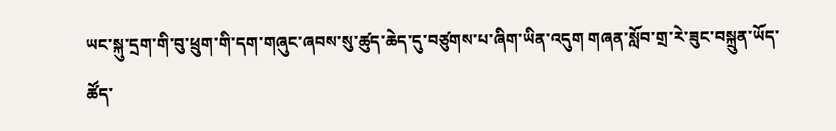ཡང་སྐུ་དྲག་གི་བུ་ཕྲུག་གི་དག་གཞུང་ཞབས་སུ་ཚུད་ཆེད་དུ་བཙུགས་པ་ཞིག་ཡིན་འདུག གཞན་སློབ་གྲ་རེ་ཟུང་བསྐྲུན་ཡོད་ཚོད་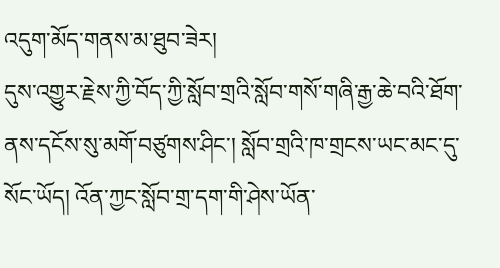འདུག་མོད་གནས་མ་ཐུབ་ཟེར།
དུས་འགྱུར་རྗེས་ཀྱི་བོད་ཀྱི་སློབ་གྲའི་སློབ་གསོ་གཞི་རྒྱ་ཆེ་བའི་ཐོག་ནས་དངོས་སུ་མགོ་བཙུགས་ཤིང་། སློབ་གྲའི་ཁ་གྲངས་ཡང་མང་དུ་སོང་ཡོད། འོན་ཀྱང་སློབ་གྲ་དག་གི་ཤེས་ཡོན་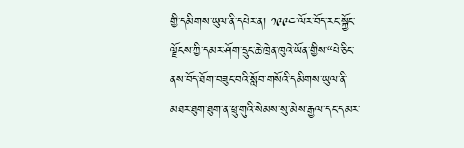གྱི་དམིགས་ཡུལ་ནི་དཔེར་ན། ༡༩༩༤་ལོར་བོད་རང་སྐྱོང་ལྗོངས་ཀྱི་དམར་ཤོག་དྲུང་ཆེ་ཁྲེན་ཁུའེ་ཡོན་གྱིས་“པེ་ཅིང་ནས་བོད་ཐོག་བཟུང་བའི་སློབ་གསོའི་དམིགས་ཡུལ་ནི་མཐར་ཐུག་ཐུག་ན་ཕྲུ་གུའི་སེམས་སུ་མེས་རྒྱལ་དང་དམར་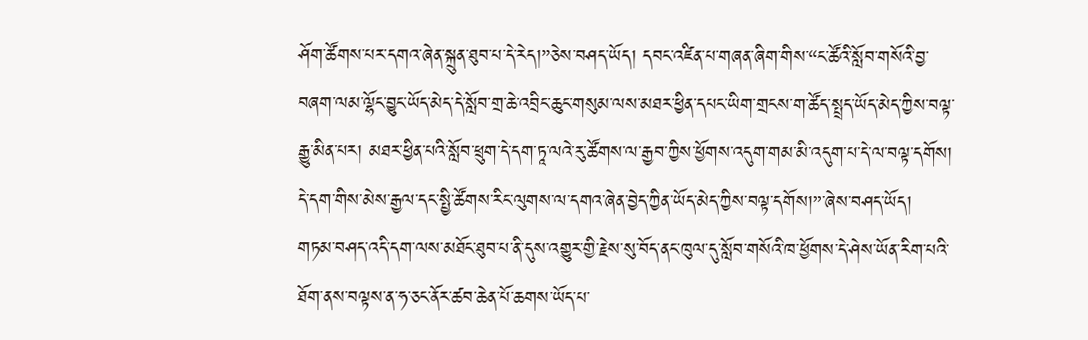ཤོག་ཚོགས་པར་དགའ་ཞེན་སྐྲུན་ཐུབ་པ་དེ་རེད།”ཅེས་བཤད་ཡོད། དབང་འཛིན་པ་གཞན་ཞིག་གིས་“ང་ཚོའི་སློབ་གསོའི་བྱ་བཞག་ལམ་ལྷོང་བྱུང་ཡོད་མེད་དེ་སློབ་གྲ་ཆེ་འབྲིང་ཆུང་གསུམ་ལས་མཐར་ཕྱིན་དཔང་ཡིག་གྲངས་ག་ཚོད་སྤྲད་ཡོད་མེད་ཀྱིས་བལྟ་རྒྱུ་མིན་པར། མཐར་ཕྱིན་པའི་སློབ་ཕྲུག་དེ་དག་ཏཱ་ལའེ་རུ་ཚོགས་ལ་རྒྱབ་ཀྱིས་ཕྱོགས་འདུག་གམ་མི་འདུག་པ་དེ་ལ་བལྟ་དགོས། དེ་དག་གིས་མེས་རྒྱལ་དང་སྤྱི་ཚོགས་རིང་ལུགས་ལ་དགའ་ཞེན་བྱེད་ཀྱིན་ཡོད་མེད་ཀྱིས་བལྟ་དགོས།”་ཞེས་བཤད་ཡོད།
གཏམ་བཤད་འདི་དག་ལས་མཐོང་ཐུབ་པ་ནི་དུས་འགྱུར་གྱི་རྗེས་སུ་བོད་ནང་ཁུལ་དུ་སློབ་གསོའི་ཁ་ཕྱོགས་དེ་ཤེས་ཡོན་རིག་པའི་ཐོག་ནས་བལྟས་ན་ཧ་ཅང་ནོར་ཚབ་ཆེན་པོ་ཆགས་ཡོད་པ་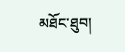མཐོང་ཐུབ།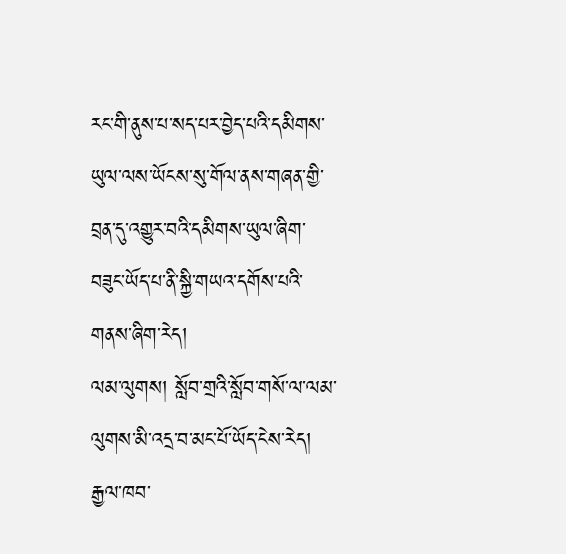རང་གི་ནུས་པ་སད་པར་བྱེད་པའི་དམིགས་ཡུལ་ལས་ཡོངས་སུ་གོལ་ནས་གཞན་གྱི་བྲན་དུ་འགྱུར་བའི་དམིགས་ཡུལ་ཞིག་བཟུང་ཡོད་པ་ནི་སྐྱི་གཡའ་དགོས་པའི་གནས་ཞིག་རེད།
ལམ་ལུགས། སློབ་གྲའི་སློབ་གསོ་ལ་ལམ་ལུགས་མི་འདྲ་བ་མང་པོ་ཡོད་ངེས་རེད། རྒྱལ་ཁབ་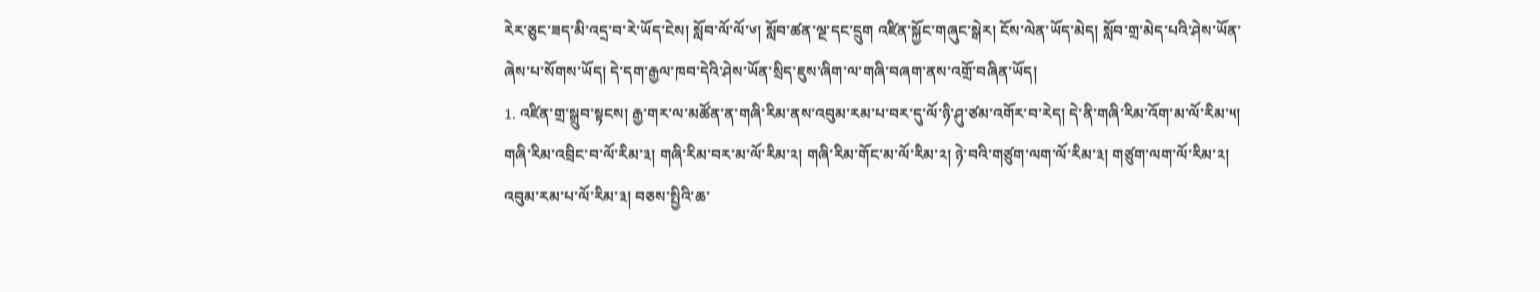རེར་ཅུང་ཟད་མི་འདྲ་བ་རེ་ཡོད་ངེས། སློབ་ལོ་ལོ་༦། སློབ་ཚན་ལྔ་དང་དྲུག འཛིན་སྐྱོང་གཞུང་སྒེར། ངོས་ལེན་ཡོད་མེད། སློབ་གྲ་མེད་པའི་ཤེས་ཡོན་ཞེས་པ་སོགས་ཡོད། དེ་དག་རྒྱལ་ཁབ་དེའི་ཤེས་ཡོན་སྲིད་ཇུས་ཞིག་ལ་གཞི་བཞག་ནས་འགྲོ་བཞིན་ཡོད།
1. འཛིན་གྲ་སྒྲུབ་སྟངས། རྒྱ་གར་ལ་མཚོན་ན་གཞི་རིམ་ནས་འབུམ་རམ་པ་བར་དུ་ལོ་ཉི་ཤུ་ཙམ་འགོར་བ་རེད། དེ་ནི་གཞི་རིམ་འོག་མ་ལོ་རིམ་༥། གཞི་རིམ་འབྲིང་བ་ལོ་རིམ་༣། གཞི་རིམ་བར་མ་ལོ་རིམ་༢། གཞི་རིམ་གོང་མ་ལོ་རིམ་༢། ཉེ་བའི་གཙུག་ལག་ལོ་རིམ་༣། གཙུག་ལག་ལོ་རིམ་༢། འབུམ་རམ་པ་ལོ་རིམ་༣། བཅས་སྤྱིའི་ཆ་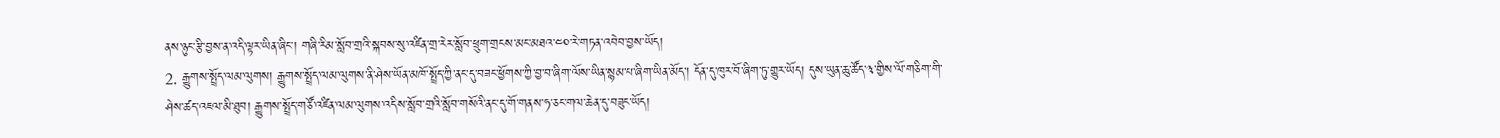ནས་ཉུང་རྩི་བྱས་ན་འདི་ལྟར་ཡིན་ཞིང་། གཞི་རིམ་སློབ་གྲའི་སྐབས་སུ་འཛིན་གྲ་རེར་སློབ་ཕྲུག་གྲངས་མང་མཐའ་༤༠་རེ་གཏན་འབེབ་བྱས་ཡོད།
2. རྒྱུགས་སྤྲོད་ལམ་ལུགས། རྒྱུགས་སྤྲོད་ལམ་ལུགས་ནི་ཤེས་ཡོན་མཁོ་སྤྲོད་ཀྱི་ནང་དུ་བཟང་ཕྱོགས་ཀྱི་བྱ་བ་ཞིག་ལོས་ཡིན་སྙམ་པ་ཞིག་ཡིན་མོད་། དོན་དུ་ཁུར་བོ་ཞིག་ཏུ་གྱུར་ཡོད། དུས་ཡུན་ཆུ་ཚོད་༣་གྱིས་ལོ་གཅིག་གི་ཤེས་ཚད་འཇལ་མི་ཐུབ། རྒྱུགས་སྤྲོད་གཙོ་འཛིན་ལམ་ལུགས་འདིས་སློབ་གྲའི་སློབ་གསོའི་ནང་དུ་གོ་གནས་ཧ་ཅང་གལ་ཆེན་དུ་བཟུང་ཡོད།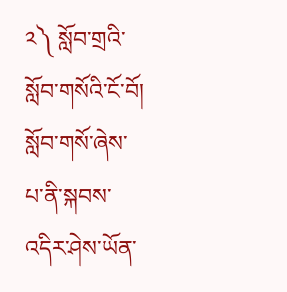༢༽ སློབ་གྲའི་སློབ་གསོའི་ངོ་བོ།
སློབ་གསོ་ཞེས་པ་ནི་སྐབས་འདིར་ཤེས་ཡོན་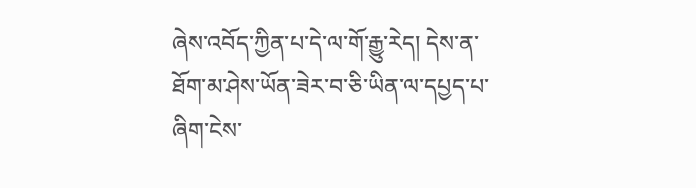ཞེས་འབོད་ཀྱིན་པ་དེ་ལ་གོ་རྒྱུ་རེད། དེས་ན་ཐོག་མ་ཤེས་ཡོན་ཟེར་བ་ཅི་ཡིན་ལ་དཔྱད་པ་ཞིག་ངེས་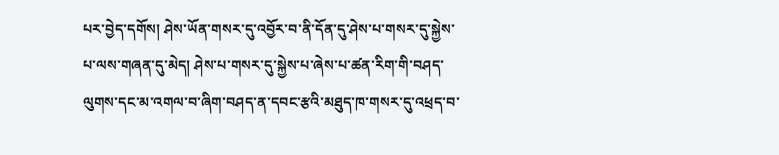པར་བྱེད་དགོས། ཤེས་ཡོན་གསར་དུ་འབྱོར་བ་ནི་དོན་དུ་ཤེས་པ་གསར་དུ་སྐྱེས་པ་ལས་གཞན་དུ་མེད། ཤེས་པ་གསར་དུ་སྐྱེས་པ་ཞེས་པ་ཚན་རིག་གི་བཤད་ལུགས་དང་མ་འགལ་བ་ཞིག་བཤད་ན་དབང་རྩའི་མཐུད་ཁ་གསར་དུ་འཕྲད་བ་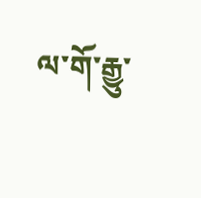ལ་གོ་རྒྱུ་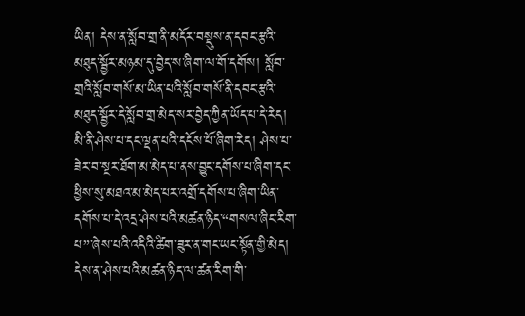ཡིན། དེས་ན་སློབ་གྲ་ནི་མདོར་བསྡུས་ན་དབང་རྩའི་མཐུད་སྦྱོར་མཉམ་དུ་བྱེད་ས་ཞིག་ལ་གོ་དགོས། སློབ་གྲའི་སློབ་གསོ་མ་ཡིན་པའི་སློབ་གསོ་ནི་དབང་རྩའི་མཐུད་སྦྱོར་དེ་སློབ་གྲ་མེད་སར་བྱེད་ཀྱིན་ཡོད་པ་དེ་རེད། མི་ནི་ཤེས་པ་དང་ལྡན་པའི་དངོས་པོ་ཞིག་རེད། ཤེས་པ་ཟེར་བ་སྔར་ཐོག་མ་མེད་པ་ནས་བྱུང་དགོས་པ་ཞིག་དང་ཕྱིས་སུ་མཐའ་མ་མེད་པར་འགྲོ་དགོས་པ་ཞིག་ཡིན་དགོས་པ་དེ་འདྲ་ཤེས་པའི་མཚན་ཉིད་“གསལ་ཞིང་རིག་པ”་ཞེས་པའི་འདིའི་ཚིག་ཟུར་ན་གང་ཡང་སྟོན་གྱི་མེད།
དེས་ན་ཤེས་པའི་མཚན་ཉིད་ལ་ཚན་རིག་གི་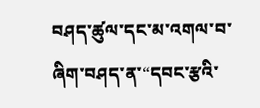བཤད་ཚུལ་དང་མ་འགལ་བ་ཞིག་བཤད་ན་“དབང་རྩའི་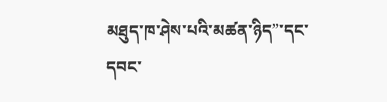མཐུད་ཁ་ཤེས་པའི་མཚན་ཉིད”་དང་དབང་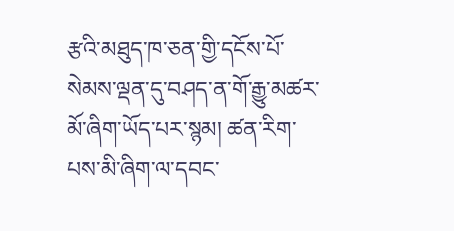རྩའི་མཐུད་ཁ་ཅན་གྱི་དངོས་པོ་སེམས་ལྡན་དུ་བཤད་ན་གོ་རྒྱུ་མཚར་མོ་ཞིག་ཡོད་པར་སྙམ། ཚན་རིག་པས་མི་ཞིག་ལ་དབང་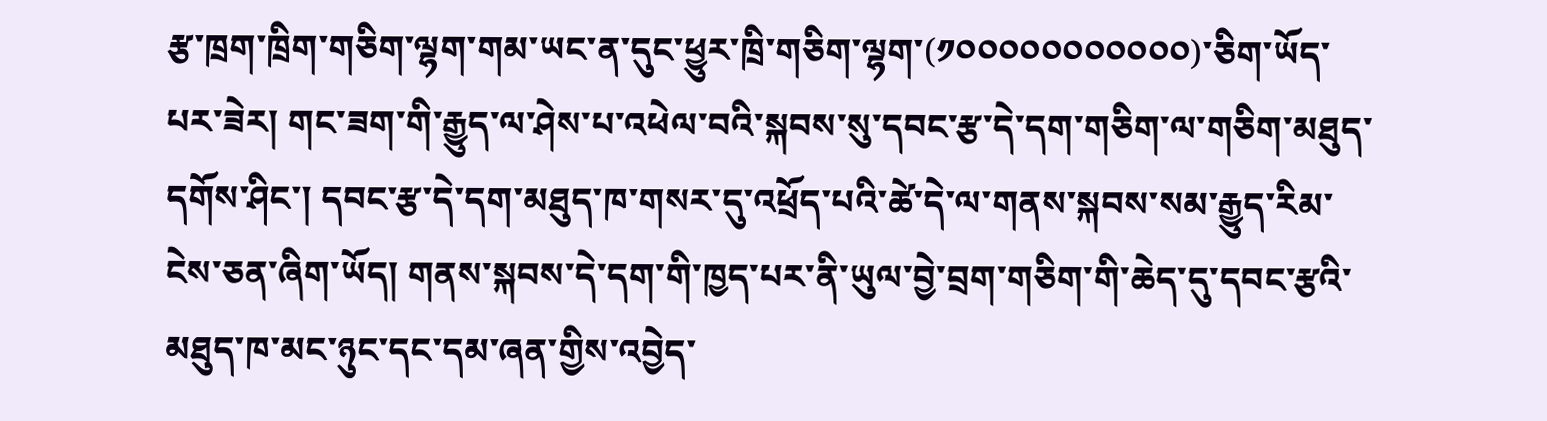རྩ་ཁྲག་ཁྲིག་གཅིག་ལྷག་གམ་ཡང་ན་དུང་ཕྱུར་ཁྲི་གཅིག་ལྷག་(༡༠༠༠༠༠༠༠༠༠༠༠)་ཅིག་ཡོད་པར་ཟེར། གང་ཟག་གི་རྒྱུད་ལ་ཤེས་པ་འཕེལ་བའི་སྐབས་སུ་དབང་རྩ་དེ་དག་གཅིག་ལ་གཅིག་མཐུད་དགོས་ཤིང་། དབང་རྩ་དེ་དག་མཐུད་ཁ་གསར་དུ་འཕྲོད་པའི་ཚེ་དེ་ལ་གནས་སྐབས་སམ་རྒྱུད་རིམ་ངེས་ཅན་ཞིག་ཡོད། གནས་སྐབས་དེ་དག་གི་ཁྱད་པར་ནི་ཡུལ་བྱེ་བྲག་གཅིག་གི་ཆེད་དུ་དབང་རྩའི་མཐུད་ཁ་མང་ཉུང་དང་དམ་ཞན་གྱིས་འབྱེད་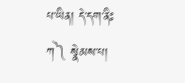པ་ཡིན། དེ་དག་ནིཿ
ཀ༽ སྣེམས་པ།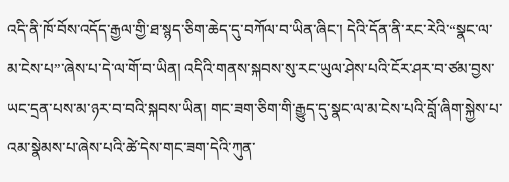འདི་ནི་ཁོ་བོས་འདོད་རྒྱལ་གྱི་ཐ་སྙད་ཅིག་ཆེད་དུ་བཀོལ་བ་ཡིན་ཞིང་། དེའི་དོན་ནི་རང་རེའི་“སྣང་ལ་མ་ངེས་པ”་ཞེས་པ་དེ་ལ་གོ་བ་ཡིན། འདིའི་གནས་སྐབས་སུ་རང་ཡུལ་ཤེས་པའི་ངོར་ཤར་བ་ཙམ་བྱས་ཡང་དྲན་པས་མ་ཉར་བ་བའི་སྐབས་ཡིན། གང་ཟག་ཅིག་གི་རྒྱུད་དུ་སྣང་ལ་མ་ངེས་པའི་བློ་ཞིག་སྐྱེས་པ་འམ་སྣེམས་པ་ཞེས་པའི་ཚེ་དེས་གང་ཟག་དེའི་ཀུན་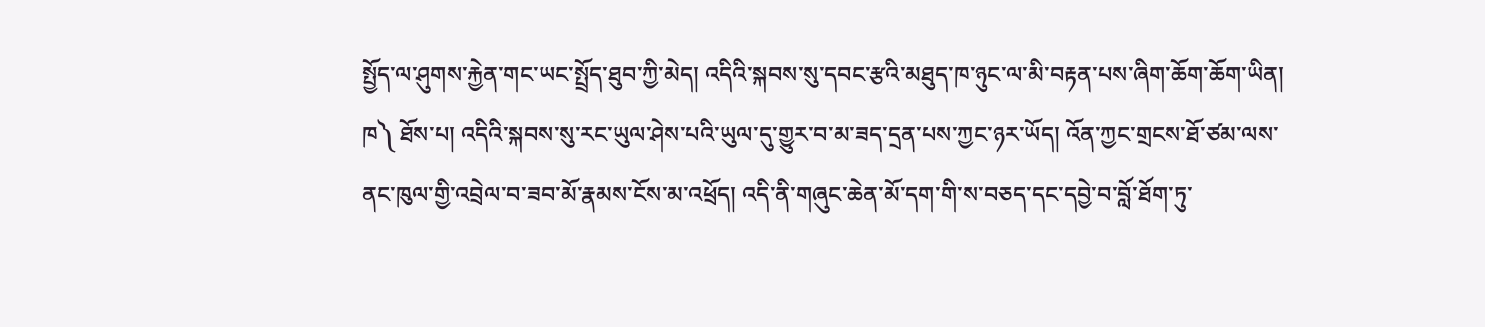སྤྱོད་ལ་ཤུགས་རྐྱེན་གང་ཡང་སྤྲོད་ཐུབ་ཀྱི་མེད། འདིའི་སྐབས་སུ་དབང་རྩའི་མཐུད་ཁ་ཉུང་ལ་མི་བརྟན་པས་ཞིག་ཆོག་ཆོག་ཡིན།
ཁ༽ ཐོས་པ། འདིའི་སྐབས་སུ་རང་ཡུལ་ཤེས་པའི་ཡུལ་དུ་གྱུར་བ་མ་ཟད་དྲན་པས་ཀྱང་ཉར་ཡོད། འོན་ཀྱང་གྲངས་ཐོ་ཙམ་ལས་ནང་ཁུལ་གྱི་འབྲེལ་བ་ཟབ་མོ་རྣམས་ངོས་མ་འཕྲོད། འདི་ནི་གཞུང་ཆེན་མོ་དག་གི་ས་བཅད་དང་དབྱེ་བ་བློ་ཐོག་ཏུ་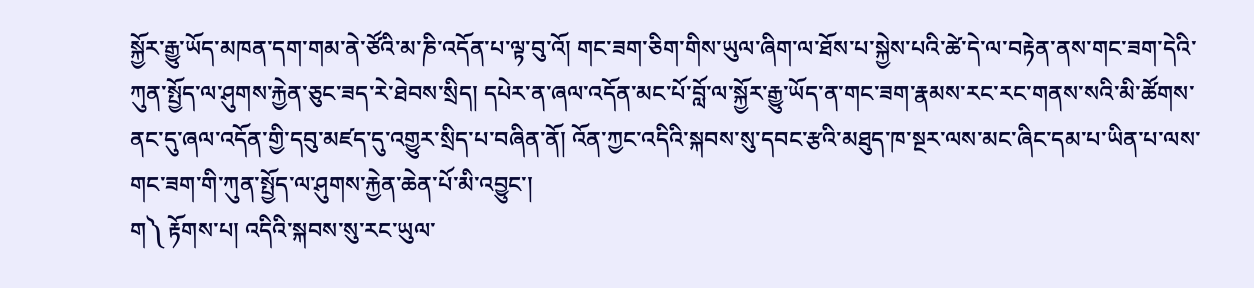སྐྱོར་རྒྱུ་ཡོད་མཁན་དག་གམ་ནེ་ཙོའི་མ་ཎི་འདོན་པ་ལྟ་བུ་འོ། གང་ཟག་ཅིག་གིས་ཡུལ་ཞིག་ལ་ཐོས་པ་སྐྱེས་པའི་ཚེ་དེ་ལ་བརྟེན་ནས་གང་ཟག་དེའི་ཀུན་སྤྱོད་ལ་ཤུགས་རྐྱེན་ཅུང་ཟད་རེ་ཐེབས་སྲིད། དཔེར་ན་ཞལ་འདོན་མང་པོ་བློ་ལ་སྐྱོར་རྒྱུ་ཡོད་ན་གང་ཟག་རྣམས་རང་རང་གནས་སའི་མི་ཚོགས་ནང་དུ་ཞལ་འདོན་གྱི་དབུ་མཛད་དུ་འགྱུར་སྲིད་པ་བཞིན་ནོ། འོན་ཀྱང་འདིའི་སྐབས་སུ་དབང་རྩའི་མཐུད་ཁ་སྔར་ལས་མང་ཞིང་དམ་པ་ཡིན་པ་ལས་གང་ཟག་གི་ཀུན་སྤྱོད་ལ་ཤུགས་རྐྱེན་ཆེན་པོ་མི་འབྱུང་།
ག༽ རྟོགས་པ། འདིའི་སྐབས་སུ་རང་ཡུལ་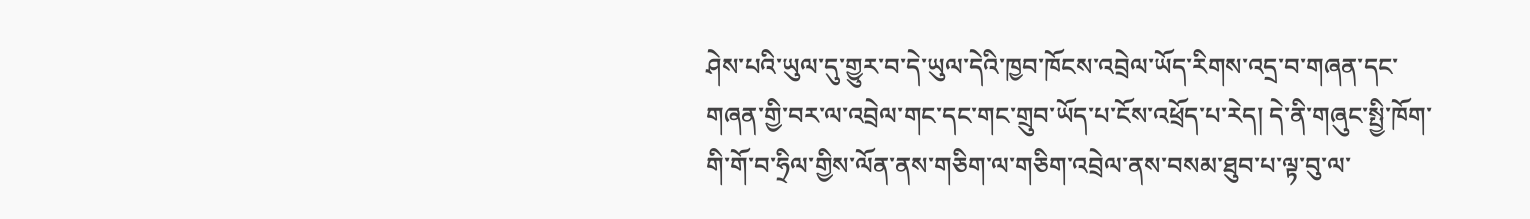ཤེས་པའི་ཡུལ་དུ་གྱུར་བ་དེ་ཡུལ་དེའི་ཁྱབ་ཁོངས་འབྲེལ་ཡོད་རིགས་འདྲ་བ་གཞན་དང་གཞན་གྱི་བར་ལ་འབྲེལ་གང་དང་གང་གྲུབ་ཡོད་པ་ངོས་འཕྲོད་པ་རེད། དེ་ནི་གཞུང་སྤྱི་ཁོག་གི་གོ་བ་ཧྲིལ་གྱིས་ལོན་ནས་གཅིག་ལ་གཅིག་འབྲེལ་ནས་བསམ་ཐུབ་པ་ལྟ་བུ་ལ་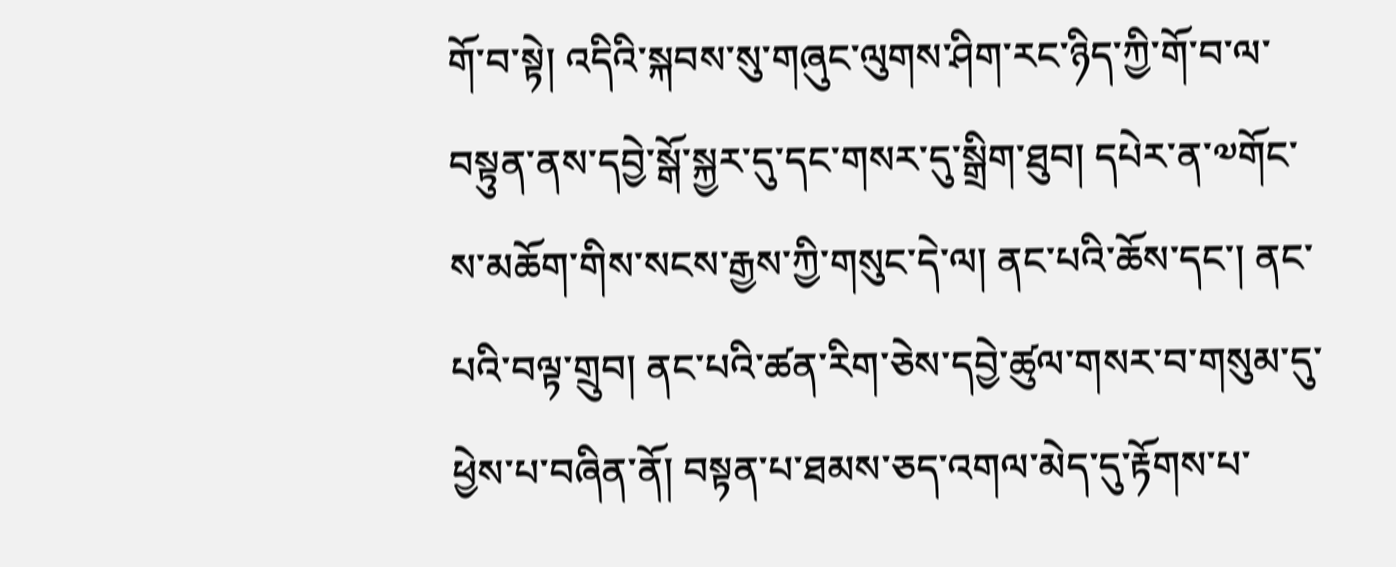གོ་བ་སྟེ། འདིའི་སྐབས་སུ་གཞུང་ལུགས་ཤིག་རང་ཉིད་ཀྱི་གོ་བ་ལ་བསྟུན་ནས་དབྱེ་སྒོ་སྐྱར་དུ་དང་གསར་དུ་སྒྲིག་ཐུབ། དཔེར་ན་༧གོང་ས་མཆོག་གིས་སངས་རྒྱས་ཀྱི་གསུང་དེ་ལ། ནང་པའི་ཆོས་དང་། ནང་པའི་བལྟ་གྲུབ། ནང་པའི་ཚན་རིག་ཅེས་དབྱེ་ཚུལ་གསར་བ་གསུམ་དུ་ཕྱེས་པ་བཞིན་ནོ། བསྟན་པ་ཐམས་ཅད་འགལ་མེད་དུ་རྟོགས་པ་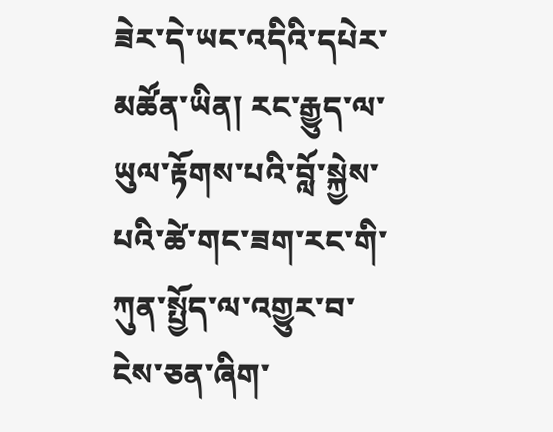ཟེར་དེ་ཡང་འདིའི་དཔེར་མཚོན་ཡིན། རང་རྒྱུད་ལ་ཡུལ་རྟོགས་པའི་བློ་སྐྱེས་པའི་ཚེ་གང་ཟག་རང་གི་ཀུན་སྤྱོད་ལ་འགྱུར་བ་ངེས་ཅན་ཞིག་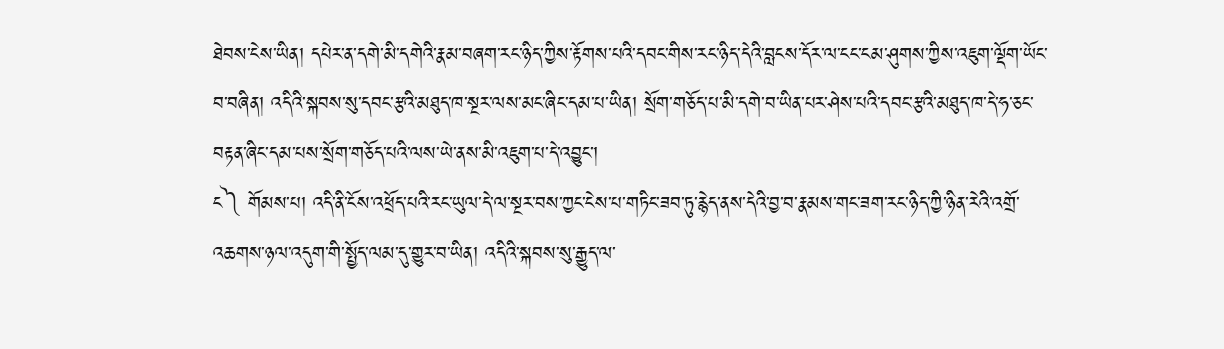ཐེབས་ངེས་ཡིན། དཔེར་ན་དགེ་མི་དགེའི་རྣམ་བཞག་རང་ཉིད་ཀྱིས་རྟོགས་པའི་དབང་གིས་རང་ཉིད་དེའི་བླངས་དོར་ལ་ངང་ངམ་ཤུགས་ཀྱིས་འཇུག་ལྡོག་ཡོང་བ་བཞིན། འདིའི་སྐབས་སུ་དབང་རྩའི་མཐུད་ཁ་སྔར་ལས་མང་ཞིང་དམ་པ་ཡིན། སྲོག་གཅོད་པ་མི་དགེ་བ་ཡིན་པར་ཤེས་པའི་དབང་རྩའི་མཐུད་ཁ་དེ་ཧ་ཅང་བརྟན་ཞིང་དམ་པས་སྲོག་གཅོད་པའི་ལས་ཡེ་ནས་མི་འཇུག་པ་དེ་འབྱུང་།
ང༽ གོམས་པ། འདི་ནི་ངོས་འཕྲོད་པའི་རང་ཡུལ་དེ་ལ་སྔར་བས་ཀྱང་ངེས་པ་གཏིང་ཟབ་ཏུ་རྙེད་ནས་དེའི་བྱ་བ་རྣམས་གང་ཟག་རང་ཉིད་ཀྱི་ཉིན་རེའི་འགྲོ་འཆགས་ཉལ་འདུག་གི་སྤྱོད་ལམ་དུ་གྱུར་བ་ཡིན། འདིའི་སྐབས་སུ་རྒྱུད་ལ་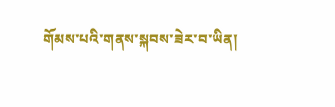གོམས་པའི་གནས་སྐབས་ཟེར་བ་ཡིན།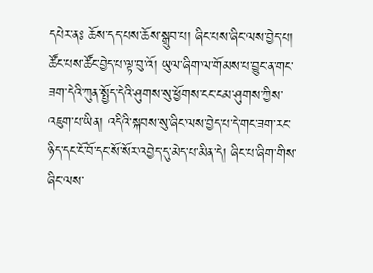དཔེར་ནཿ ཆོས་དད་པས་ཆོས་སྒྲུབ་པ། ཞིང་པས་ཞིང་ལས་བྱེད་པ། ཚོང་པས་ཚོང་བྱེད་པ་ལྟ་བུ་འོ། ཡུལ་ཞིག་ལ་གོམས་པ་བྱུང་ན་གང་ཟག་དེའི་ཀུན་སྤྱོད་དེའི་ཤུགས་སུ་ཕྱོགས་ངང་ངམ་ཤུགས་ཀྱིས་འཇུག་པ་ཡིན། འདིའི་སྐབས་སུ་ཞིང་ལས་བྱེད་པ་དེ་གང་ཟག་རང་ཉིད་དང་ངོ་བོ་དང་སོ་སོར་འབྱེད་དུ་མེད་པ་མིན་དེ། ཞིང་པ་ཞིག་གིས་ཞིང་ལས་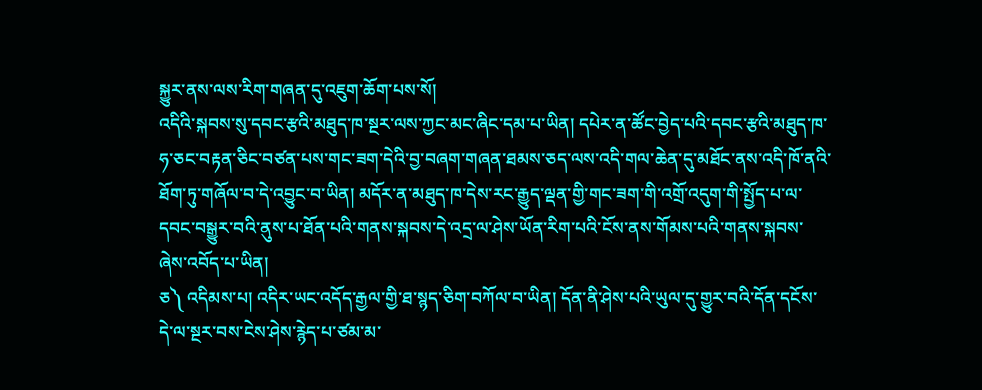སྐྱུར་ནས་ལས་རིག་གཞན་དུ་འཇུག་ཆོག་པས་སོ།
འདིའི་སྐབས་སུ་དབང་རྩའི་མཐུད་ཁ་སྔར་ལས་ཀྱང་མང་ཞིང་དམ་པ་ཡིན། དཔེར་ན་ཚོང་བྱེད་པའི་དབང་རྩའི་མཐུད་ཁ་ཧ་ཅང་བརྟན་ཅིང་བཙན་པས་གང་ཟག་དེའི་བྱ་བཞག་གཞན་ཐམས་ཅད་ལས་འདི་གལ་ཆེན་དུ་མཐོང་ནས་འདི་ཁོ་ནའི་ཐོག་ཏུ་གཞོལ་བ་དེ་འབྱུང་བ་ཡིན། མདོར་ན་མཐུད་ཁ་དེས་རང་རྒྱུད་ལྡན་གྱི་གང་ཟག་གི་འགྲོ་འདུག་གི་སྤྱོད་པ་ལ་དབང་བསྒྱུར་བའི་ནུས་པ་ཐོན་པའི་གནས་སྐབས་དེ་འདྲ་ལ་ཤེས་ཡོན་རིག་པའི་ངོས་ནས་གོམས་པའི་གནས་སྐབས་ཞེས་འབོད་པ་ཡིན།
ཅ༽ འདིམས་པ། འདིར་ཡང་འདོད་རྒྱལ་གྱི་ཐ་སྙད་ཅིག་བཀོལ་བ་ཡིན། དོན་ནི་ཤེས་པའི་ཡུལ་དུ་གྱུར་བའི་དོན་དངོས་དེ་ལ་སྔར་བས་ངེས་ཤེས་རྙེད་པ་ཙམ་མ་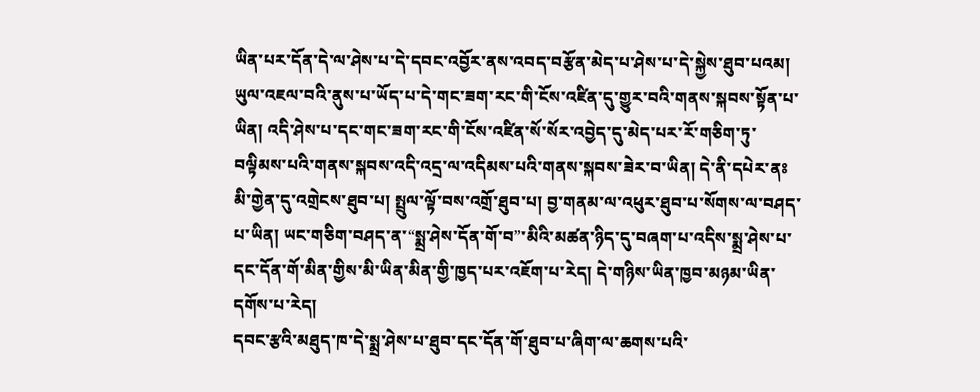ཡིན་པར་དོན་དེ་ལ་ཤེས་པ་དེ་དབང་འབྱོར་ནས་འབད་བརྩོན་མེད་པ་ཤེས་པ་དེ་སྐྱེས་ཐུབ་པའམ། ཡུལ་འཇལ་བའི་ནུས་པ་ཡོད་པ་དེ་གང་ཟག་རང་གི་ངོས་འཛིན་དུ་གྱུར་བའི་གནས་སྐབས་སྟོན་པ་ཡིན། འདི་ཤེས་པ་དང་གང་ཟག་རང་གི་ངོས་འཛིན་སོ་སོར་འབྱེད་དུ་མེད་པར་རོ་གཅིག་ཏུ་བལྟིམས་པའི་གནས་སྐབས་འདི་འདྲ་ལ་འདིམས་པའི་གནས་སྐབས་ཟེར་བ་ཡིན། དེ་ནི་དཔེར་ནཿ མི་གྱེན་དུ་འགྲེངས་ཐུབ་པ། སྤྲུལ་ལྟོ་བས་འགྲོ་ཐུབ་པ། བྱ་གནམ་ལ་འཕུར་ཐུབ་པ་སོགས་ལ་བཤད་པ་ཡིན། ཡང་གཅིག་བཤད་ན་“སྨྲ་ཤེས་དོན་གོ་བ”་མིའི་མཚན་ཉིད་དུ་བཞག་པ་འདིས་སྨྲ་ཤེས་པ་དང་དོན་གོ་མིན་གྱིས་མི་ཡིན་མིན་གྱི་ཁྱད་པར་འཇོག་པ་རེད། དེ་གཉིས་ཡིན་ཁྱབ་མཉམ་ཡིན་དགོས་པ་རེད།
དབང་རྩའི་མཐུད་ཁ་དེ་སྨྲ་ཤེས་པ་ཐུབ་དང་དོན་གོ་ཐུབ་པ་ཞིག་ལ་ཆགས་པའི་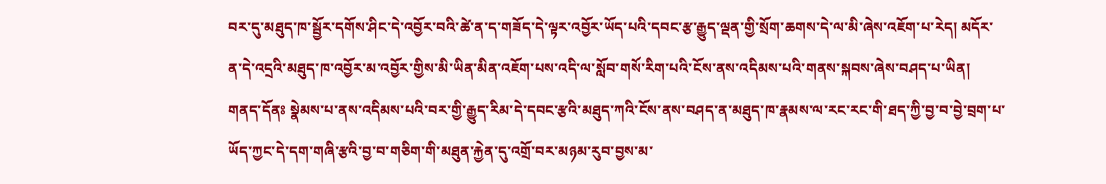བར་དུ་མཐུད་ཁ་སྦྱོར་དགོས་ཤིང་དེ་འབྱོར་བའི་ཚེ་ན་ད་གཟོད་དེ་ལྟར་འབྱོར་ཡོད་པའི་དབང་རྩ་རྒྱུད་ལྡན་གྱི་སྲོག་ཆགས་དེ་ལ་མི་ཞེས་འཇོག་པ་རེད། མདོར་ན་དེ་འདྲའི་མཐུད་ཁ་འབྱོར་མ་འབྱོར་གྱིས་མི་ཡིན་མིན་འཇོག་པས་འདི་ལ་སློབ་གསོ་རིག་པའི་ངོས་ནས་འདིམས་པའི་གནས་སྐབས་ཞེས་བཤད་པ་ཡིན།
གནད་དོནཿ སྣེམས་པ་ནས་འདིམས་པའི་བར་གྱི་རྒྱུད་རིམ་དེ་དབང་རྩའི་མཐུད་ཀའི་ངོས་ནས་བཤད་ན་མཐུད་ཁ་རྣམས་ལ་རང་རང་གི་ཐད་ཀྱི་བྱ་བ་བྱེ་བྲག་པ་ཡོད་ཀྱང་དེ་དག་གཞི་རྩའི་བྱ་བ་གཅིག་གི་མཐུན་རྐྱེན་དུ་འགྲོ་བར་མཉམ་རུབ་བྱས་མ་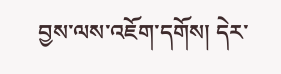བྱས་ལས་འཇོག་དགོས། དེར་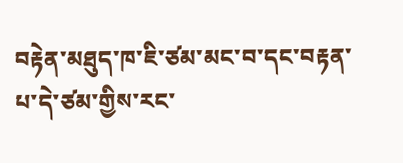བརྟེན་མཐུད་ཁ་ཇི་ཙམ་མང་བ་དང་བརྟན་པ་དེ་ཙམ་གྱིས་རང་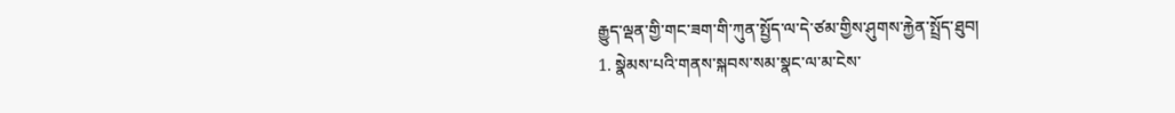རྒྱུད་ལྡན་གྱི་གང་ཟག་གི་ཀུན་སྤྱོད་ལ་དེ་ཙམ་གྱིས་ཤུགས་རྐྱེན་སྤྲོད་ཐུབ།
1. སྣེམས་པའི་གནས་སྐབས་སམ་སྣང་ལ་མ་ངེས་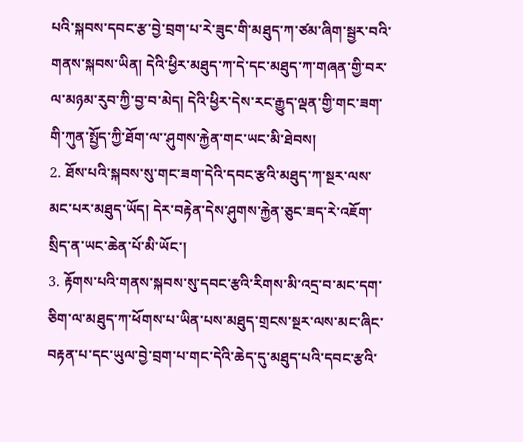པའི་སྐབས་དབང་རྩ་བྱེ་བྲག་པ་རེ་ཟུང་གི་མཐུད་ཀ་ཙམ་ཞིག་སྦྱར་བའི་གནས་སྐབས་ཡིན། དེའི་ཕྱིར་མཐུད་ཀ་དེ་དང་མཐུད་ཀ་གཞན་གྱི་བར་ལ་མཉམ་རུབ་ཀྱི་བྱ་བ་མེད། དེའི་ཕྱིར་དེས་རང་རྒྱུད་ལྡན་གྱི་གང་ཟག་གི་ཀུན་སྤྱོད་ཀྱི་ཐོག་ལ་་ཤུགས་རྐྱེན་གང་ཡང་མི་ཐེབས།
2. ཐོས་པའི་སྐབས་སུ་གང་ཟག་དེའི་དབང་རྩའི་མཐུད་ཀ་སྔར་ལས་མང་པར་མཐུད་ཡོད། དེར་བརྟེན་དེས་ཤུགས་རྐྱེན་ཅུང་ཟད་རེ་འཇོག་སྲིད་ན་ཡང་ཆེན་པོ་མི་ཡོང་།
3. རྟོགས་པའི་གནས་སྐབས་སུ་དབང་རྩའི་རིགས་མི་འདྲ་བ་མང་དག་ཅིག་ལ་མཐུད་ཀ་ཕོགས་པ་ཡིན་པས་མཐུད་གྲངས་སྔར་ལས་མང་ཞིང་བརྟན་པ་དང་ཡུལ་བྱེ་བྲག་པ་གང་དེའི་ཆེད་དུ་མཐུད་པའི་དབང་རྩའི་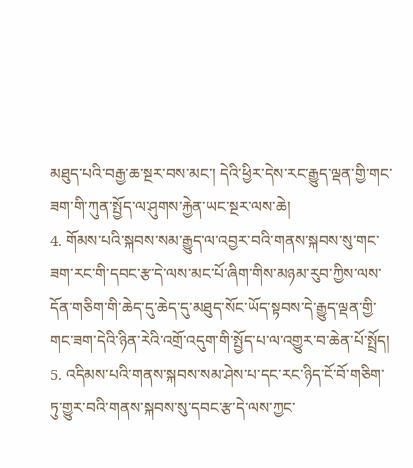མཐུད་པའི་བརྒྱ་ཆ་སྔར་བས་མང་། དེའི་ཕྱིར་དེས་རང་རྒྱུད་ལྡན་གྱི་གང་ཟག་གི་ཀུན་སྤྱོད་ལ་ཤུགས་རྐྱེན་ཡང་སྔར་ལས་ཆེ།
4. གོམས་པའི་སྐབས་སམ་རྒྱུད་ལ་འབྱར་བའི་གནས་སྐབས་སུ་གང་ཟག་རང་གི་དབང་རྩ་དེ་ལས་མང་པོ་ཞིག་གིས་མཉམ་རུབ་ཀྱིས་ལས་དོན་གཅིག་གི་ཆེད་དུ་ཆེད་དུ་མཐུད་སོང་ཡོད་སྟབས་དེ་རྒྱུད་ལྡན་གྱི་གང་ཟག་དེའི་ཉིན་རེའི་འགྲོ་འདུག་གི་སྤྱོད་པ་ལ་འགྱུར་བ་ཆེན་པོ་སྤྲོད།
5. འདིམས་པའི་གནས་སྐབས་སམ་ཤེས་པ་དང་རང་ཉིད་ངོ་བོ་གཅིག་ཏུ་གྱུར་བའི་གནས་སྐབས་སུ་དབང་རྩ་དེ་ལས་ཀྱང་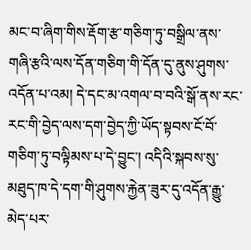མང་བ་ཞིག་གིས་རྡོག་རྩ་གཅིག་ཏུ་བསྒྲིལ་ནས་གཞི་རྩའི་ལས་དོན་གཅིག་གི་དོན་དུ་ནུས་ཤུགས་འདོན་པ་འམ། དེ་དང་མ་འགལ་བ་བའི་སྒོ་ནས་རང་རང་གི་བྱེད་ལས་དག་བྱེད་ཀྱི་ཡོད་སྟབས་ངོ་བོ་གཅིག་ཏུ་བལྟིམས་པ་དེ་བྱུང་། འདིའི་སྐབས་སུ་མཐུད་ཁ་དེ་དག་གི་ཤུགས་རྐྱེན་ཟུར་དུ་འདོན་རྒྱུ་མེད་པར་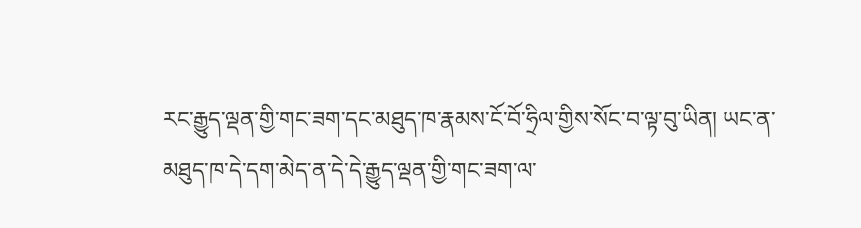རང་རྒྱུད་ལྡན་གྱི་གང་ཟག་དང་མཐུད་ཁ་རྣམས་ངོ་བོ་ཧྲིལ་གྱིས་སོང་བ་ལྟ་བུ་ཡིན། ཡང་ན་མཐུད་ཁ་དེ་དག་མེད་ན་དེ་དེ་རྒྱུད་ལྡན་གྱི་གང་ཟག་ལ་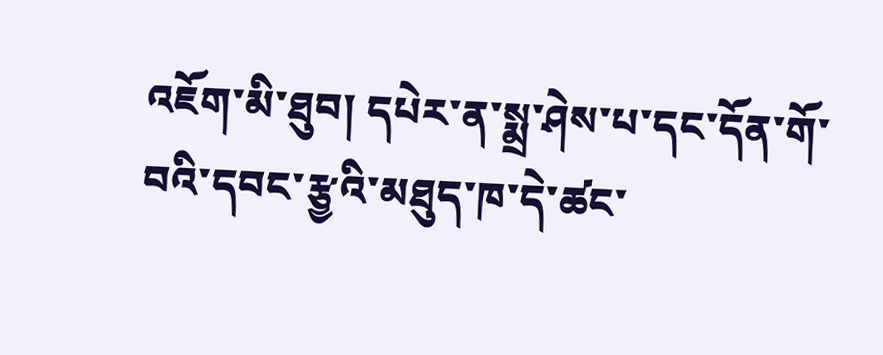འཇོག་མི་ཐུབ། དཔེར་ན་སྨྲ་ཤེས་པ་དང་དོན་གོ་བའི་དབང་རྩྱའི་མཐུད་ཁ་དེ་ཚང་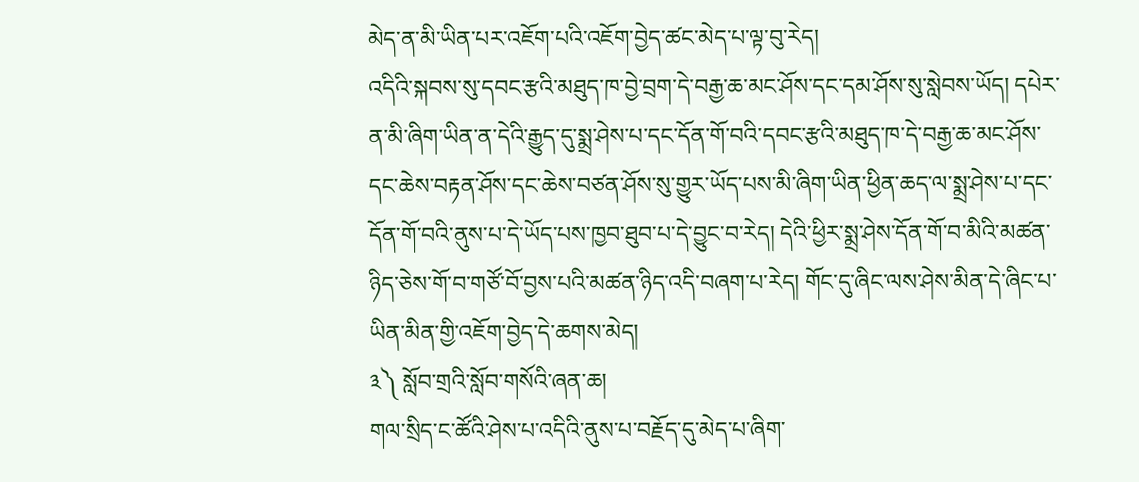མེད་ན་མི་ཡིན་པར་འཇོག་པའི་འཇོག་བྱེད་ཚང་མེད་པ་ལྟ་བུ་རེད།
འདིའི་སྐབས་སུ་དབང་རྩའི་མཐུད་ཁ་བྱེ་བྲག་དེ་བརྒྱ་ཆ་མང་ཤོས་དང་དམ་ཤོས་སུ་སླེབས་ཡོད། དཔེར་ན་མི་ཞིག་ཡིན་ན་དེའི་རྒྱུད་དུ་སྨྲ་ཤེས་པ་དང་དོན་གོ་བའི་དབང་རྩའི་མཐུད་ཁ་དེ་བརྒྱ་ཆ་མང་ཤོས་དང་ཆེས་བརྟན་ཤོས་དང་ཆེས་བཙན་ཤོས་སུ་གྱུར་ཡོད་པས་མི་ཞིག་ཡིན་ཕྱིན་ཆད་ལ་སྨྲ་ཤེས་པ་དང་དོན་གོ་བའི་ནུས་པ་དེ་ཡོད་པས་ཁྱབ་ཐུབ་པ་དེ་བྱུང་བ་རེད། དེའི་ཕྱིར་སྨྲ་ཤེས་དོན་གོ་བ་མིའི་མཚན་ཉིད་ཅེས་གོ་བ་གཙོ་བོ་བྱས་པའི་མཚན་ཉིད་འདི་བཞག་པ་རེད། གོང་དུ་ཞིང་ལས་ཤེས་མིན་དེ་ཞིང་པ་ཡིན་མིན་གྱི་འཇོག་བྱེད་དེ་ཆགས་མེད།
༣༽ སློབ་གྲའི་སློབ་གསོའི་ཞན་ཆ།
གལ་སྲིད་ང་ཚོའི་ཤེས་པ་འདིའི་ནུས་པ་བརྗོད་དུ་མེད་པ་ཞིག་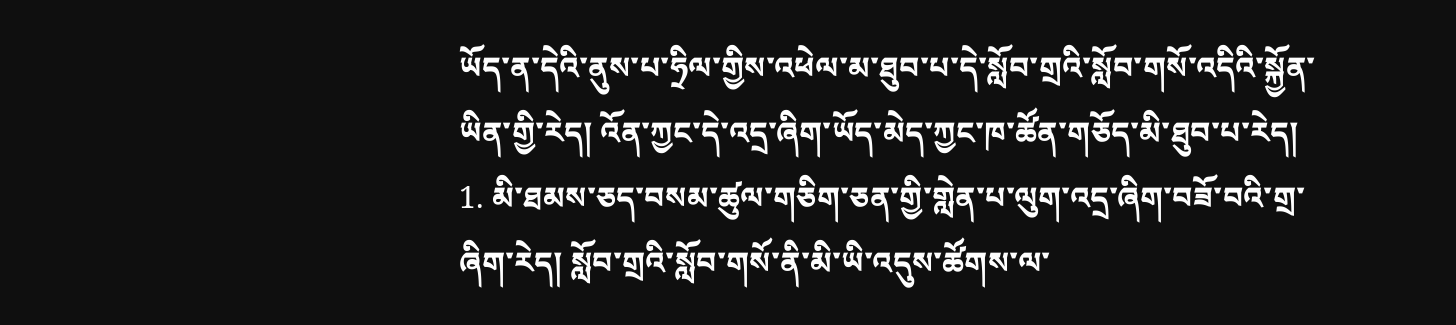ཡོད་ན་དེའི་ནུས་པ་ཧྲིལ་གྱིས་འཕེལ་མ་ཐུབ་པ་དེ་སློབ་གྲའི་སློབ་གསོ་འདིའི་སྐྱོན་ཡིན་གྱི་རེད། འོན་ཀྱང་དེ་འདྲ་ཞིག་ཡོད་མེད་ཀྱང་ཁ་ཚོན་གཅོད་མི་ཐུབ་པ་རེད།
1. མི་ཐམས་ཅད་བསམ་ཚུལ་གཅིག་ཅན་གྱི་གླེན་པ་ལུག་འདྲ་ཞིག་བཟོ་བའི་གྲ་ཞིག་རེད། སློབ་གྲའི་སློབ་གསོ་ནི་མི་ཡི་འདུས་ཚོགས་ལ་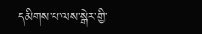དམིགས་པ་ལས་སྒེར་གྱི་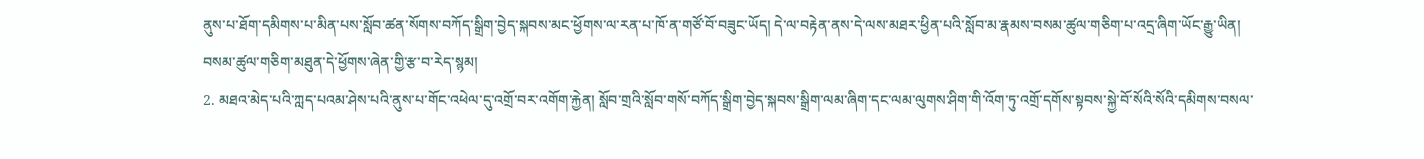ནུས་པ་ཐོག་དམིགས་པ་མིན་པས་སློབ་ཚན་སོགས་བཀོད་སྒྲིག་བྱེད་སྐབས་མང་ཕྱོགས་ལ་རན་པ་ཁོ་ན་གཙོ་བོ་བཟུང་ཡོད། དེ་ལ་བརྟེན་ནས་དེ་ལས་མཐར་ཕྱིན་པའི་སློབ་མ་རྣམས་བསམ་ཚུལ་གཅིག་པ་འདྲ་ཞིག་ཡོང་རྒྱུ་ཡིན། བསམ་ཚུལ་གཅིག་མཐུན་དེ་ཕྱོགས་ཞེན་གྱི་རྩ་བ་རེད་སྙམ།
2. མཐའ་མེད་པའི་ཀླད་པའམ་ཤེས་པའི་ནུས་པ་གོང་འཕེལ་དུ་འགྲོ་བར་འགོག་རྐྱེན། སློབ་གྲའི་སློབ་གསོ་བཀོད་སྒྲིག་བྱེད་སྐབས་སྒྲིག་ལམ་ཞིག་དང་ལམ་ལུགས་ཤིག་གི་འོག་ཏུ་འགྲོ་དགོས་སྟབས་སྐྱེ་བོ་སོའི་སོའི་དམིགས་བསལ་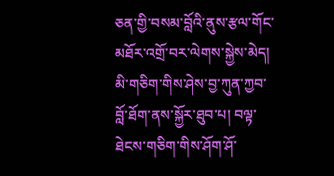ཅན་གྱི་བསམ་བློའི་ནུས་རྩལ་གོང་མཐོར་འགྲོ་བར་ལེགས་སྐྱེས་མེད། མི་གཅིག་གིས་ཤེས་བྱ་ཀུན་ཀྱབ་བློ་ཐོག་ནས་སྐྱོར་ཐུབ་པ། བལྟ་ཐེངས་གཅིག་གིས་ཤོག་ཤོ་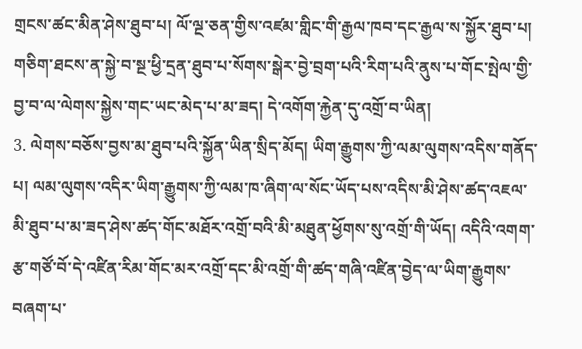གྲངས་ཚང་མིན་ཤེས་ཐུབ་པ། ལོ་ལྔ་ཅན་གྱིས་འཛམ་གླིང་གི་རྒྱལ་ཁབ་དང་རྒྱལ་ས་སྐྱོར་ཐུབ་པ། གཅིག་ཐངས་ན་སྐྱེ་བ་སྔ་ཕྱི་དྲན་ཐུབ་པ་སོགས་སྒེར་བྱེ་བྲག་པའི་རིག་པའི་ནུས་པ་གོང་སྤེལ་གྱི་བྱ་བ་ལ་ལེགས་སྐྱེས་གང་ཡང་མེད་པ་མ་ཟད། དེ་འགོག་རྐྱེན་དུ་འགྲོ་བ་ཡིན།
3. ལེགས་བཅོས་བྱས་མ་ཐུབ་པའི་སྐྱོན་ཡིན་སྲིད་མོད། ཡིག་རྒྱུགས་ཀྱི་ལམ་ལུགས་འདིས་གནོད་པ། ལམ་ལུགས་འདིར་ཡིག་རྒྱུགས་ཀྱི་ལམ་ཁ་ཞིག་ལ་སོང་ཡོད་པས་འདིས་མི་ཤེས་ཚད་འཇལ་མི་ཐུབ་པ་མ་ཟད་ཤེས་ཚད་གོང་མཐོར་འགྲོ་བའི་མི་མཐུན་ཕྱོགས་སུ་འགྲོ་གི་ཡོད། འདིའི་འགག་རྩ་གཙོ་བོ་དེ་འཛིན་རིམ་གོང་མར་འགྲོ་དང་མི་འགྲོ་གི་ཚད་གཞི་འཛིན་བྱེད་ལ་ཡིག་རྒྱུགས་བཞག་པ་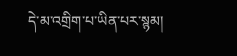དེ་མ་འགྲིག་པ་ཡིན་པར་སྙམ།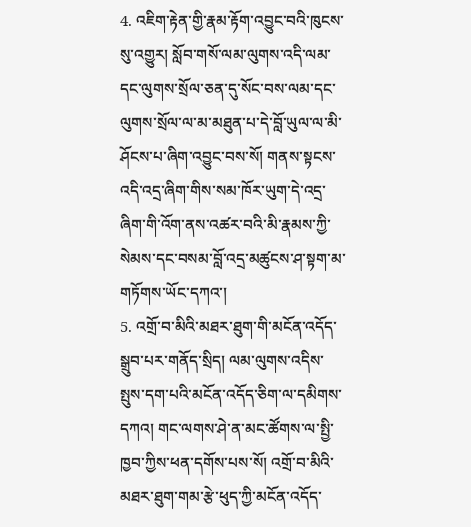4. འཇིག་རྟེན་གྱི་རྣམ་རྟོག་འབྱུང་བའི་ཁུངས་སུ་འགྱུར། སློབ་གསོ་ལམ་ལུགས་འདི་ལམ་དང་ལུགས་སྲོལ་ཅན་དུ་སོང་བས་ལམ་དང་ལུགས་སྲོལ་ལ་མ་མཐུན་པ་དེ་བློ་ཡུལ་ལ་མི་ཤོངས་པ་ཞིག་འབྱུང་བས་སོ། གནས་སྟངས་འདི་འདྲ་ཞིག་གིས་སམ་ཁོར་ཡུག་དེ་འདྲ་ཞིག་གི་འོག་ནས་འཚར་བའི་མི་རྣམས་ཀྱི་སེམས་དང་བསམ་བློ་འདྲ་མཚུངས་ཤ་སྟག་མ་གཏོགས་ཡོང་དཀའ་།
5. འགྲོ་བ་མིའི་མཐར་ཐུག་གི་མངོན་འདོད་སྒྲུབ་པར་གནོད་སྲིད། ལམ་ལུགས་འདིས་སྤུས་དག་པའི་མངོན་འདོད་ཅིག་ལ་དམིགས་དཀའ། གང་ལགས་ཤེ་ན་མང་ཚོགས་ལ་སྤྱི་ཁྱབ་ཀྱིས་ཕན་དགོས་པས་སོ། འགྲོ་བ་མིའི་མཐར་ཐུག་གམ་རྩེ་ཕུད་ཀྱི་མངོན་འདོད་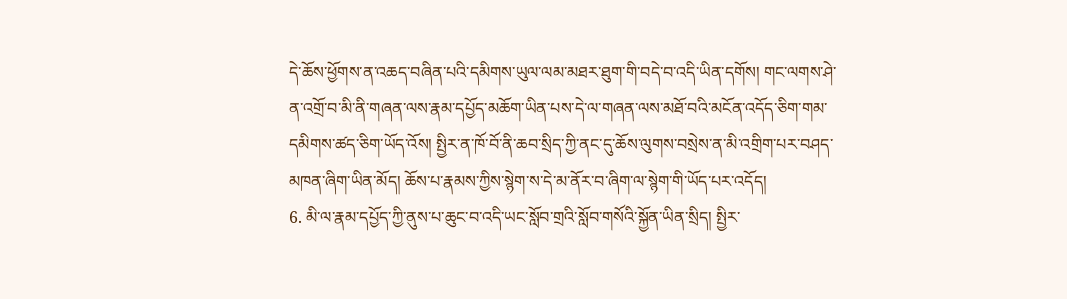དེ་ཆོས་ཕྱོགས་ན་འཆད་བཞིན་པའི་དམིགས་ཡུལ་ལམ་མཐར་ཐུག་གི་བདེ་བ་འདི་ཡིན་དགོས། གང་ལགས་ཤེ་ན་འགྲོ་བ་མི་ནི་གཞན་ལས་རྣམ་དཔྱོད་མཆོག་ཡིན་པས་དེ་ལ་གཞན་ལས་མཐོ་བའི་མངོན་འདོད་ཅིག་གམ་དམིགས་ཚད་ཅིག་ཡོད་འོས། སྤྱིར་ན་ཁོ་བོ་ནི་ཆབ་སྲིད་ཀྱི་ནང་དུ་ཆོས་ལུགས་བསྲེས་ན་མི་འགྲིག་པར་བཤད་མཁན་ཞིག་ཡིན་མོད། ཆོས་པ་རྣམས་ཀྱིས་སྙེག་ས་དེ་མ་ནོར་བ་ཞིག་ལ་སྙེག་གི་ཡོད་པར་འདོད།
6. མི་ལ་རྣམ་དཔྱོད་ཀྱི་ནུས་པ་ཆུང་བ་འདི་ཡང་སློབ་གྲའི་སློབ་གསོའི་སྐྱོན་ཡིན་སྲིད། སྤྱིར་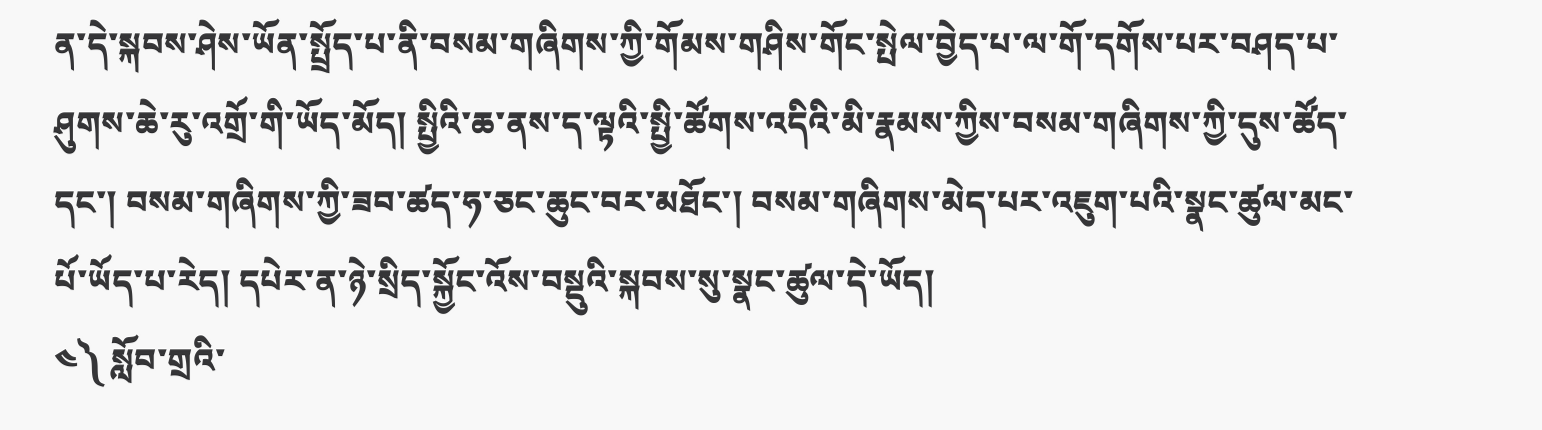ན་དེ་སྐབས་ཤེས་ཡོན་སྤྲོད་པ་ནི་བསམ་གཞིགས་ཀྱི་གོམས་གཤིས་གོང་སྤེལ་བྱེད་པ་ལ་གོ་དགོས་པར་བཤད་པ་ཤུགས་ཆེ་རུ་འགྲོ་གི་ཡོད་མོད། སྤྱིའི་ཆ་ནས་ད་ལྟའི་སྤྱི་ཚོགས་འདིའི་མི་རྣམས་ཀྱིས་བསམ་གཞིགས་ཀྱི་དུས་ཚོད་དང་། བསམ་གཞིགས་ཀྱི་ཟབ་ཚད་ཧ་ཅང་ཆུང་བར་མཐོང་། བསམ་གཞིགས་མེད་པར་འཇུག་པའི་སྣང་ཚུལ་མང་པོ་ཡོད་པ་རེད། དཔེར་ན་ཉེ་སྲིད་སྐྱོང་འོས་བསྡུའི་སྐབས་སུ་སྣང་ཚུལ་དེ་ཡོད།
༤༽ སློབ་གྲའི་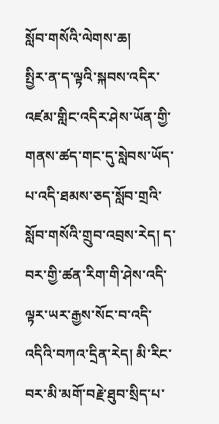སློབ་གསོའི་ལེགས་ཆ།
སྤྱིར་ན་ད་ལྟའི་སྐབས་འདིར་འཛམ་གླིང་འདིར་ཤེས་ཡོན་གྱི་གནས་ཚད་གང་དུ་སླེབས་ཡོད་པ་འདི་ཐམས་ཅད་སློབ་གྲའི་སློབ་གསོའི་གྲུབ་འབྲས་རེད། ད་བར་གྱི་ཚན་རིག་གི་ཤེས་འདི་ལྟར་ཡར་རྒྱས་སོང་བ་འདི་འདིའི་བཀའ་དྲིན་རེད། མི་རིང་བར་མི་མགོ་བརྗེ་ཐུབ་སྲིད་པ་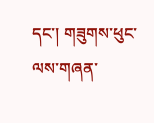དང་། གཟུགས་ཕུང་ལས་གཞན་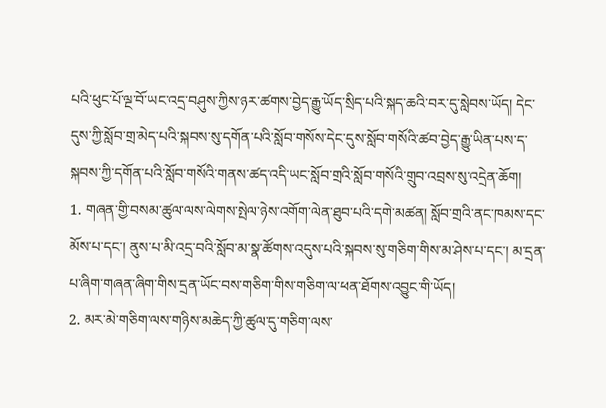པའི་ཕུང་པོ་ལྔ་བོ་ཡང་འདྲ་བཤུས་ཀྱིས་ཉར་ཚགས་བྱེད་རྒྱུ་ཡོད་སྲིད་པའི་སྐད་ཆའི་བར་དུ་སླེབས་ཡོད། དེང་དུས་ཀྱི་སློབ་གྲ་མེད་པའི་སྐབས་སུ་དགོན་པའི་སློབ་གསོས་དེང་དུས་སློབ་གསོའི་ཚབ་བྱེད་རྒྱུ་ཡིན་པས་ད་སྐབས་ཀྱི་དགོན་པའི་སློབ་གསོའི་གནས་ཚད་འདི་ཡང་སློབ་གྲའི་སློབ་གསོའི་གྲུབ་འབྲས་སུ་འདྲེན་ཆོག།
1. གཞན་གྱི་བསམ་ཚུལ་ལས་ལེགས་སྤེལ་ཉེས་འགོག་ལེན་ཐུབ་པའི་དགེ་མཚན། སློབ་གྲའི་ནང་ཁམས་དང་མོས་པ་དང་། ནུས་པ་མི་འདྲ་བའི་སློབ་མ་སྣ་ཚོགས་འདུས་པའི་སྐབས་སུ་གཅིག་གིས་མ་ཤེས་པ་དང་། མ་དྲན་པ་ཞིག་གཞན་ཞིག་གིས་དྲན་ཡོང་བས་གཅིག་གིས་གཅིག་ལ་ཕན་ཐོགས་འབྱུང་གི་ཡོད།
2. མར་མེ་གཅིག་ལས་གཉིས་མཆེད་ཀྱི་ཚུལ་དུ་གཅིག་ལས་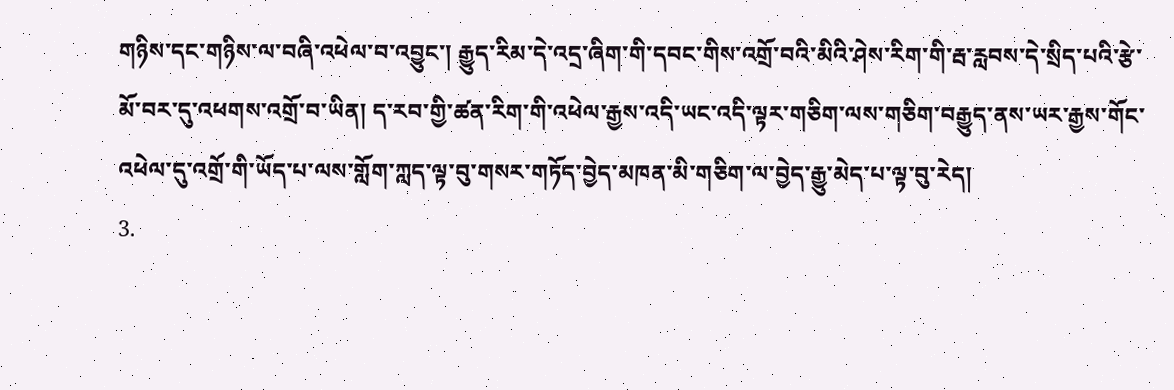གཉིས་དང་གཉིས་ལ་བཞི་འཕེལ་བ་འབྱུང་། རྒྱུད་རིམ་དེ་འདྲ་ཞིག་གི་དབང་གིས་འགྲོ་བའི་མིའི་ཤེས་རིག་གི་རྦ་རླབས་དེ་སྲིད་པའི་རྩེ་མོ་བར་དུ་འཕགས་འགྲོ་བ་ཡིན། ད་རབ་གྱི་ཚན་རིག་གི་འཕེལ་རྒྱས་འདི་ཡང་འདི་ལྟར་གཅིག་ལས་གཅིག་བརྒྱུད་ནས་ཡར་རྒྱས་གོང་འཕེལ་དུ་འགྲོ་གི་ཡོད་པ་ལས་གློག་ཀླད་ལྟ་བུ་གསར་གཏོད་བྱེད་མཁན་མི་གཅིག་ལ་བྱེད་རྒྱུ་མེད་པ་ལྟ་བུ་རེད།
3.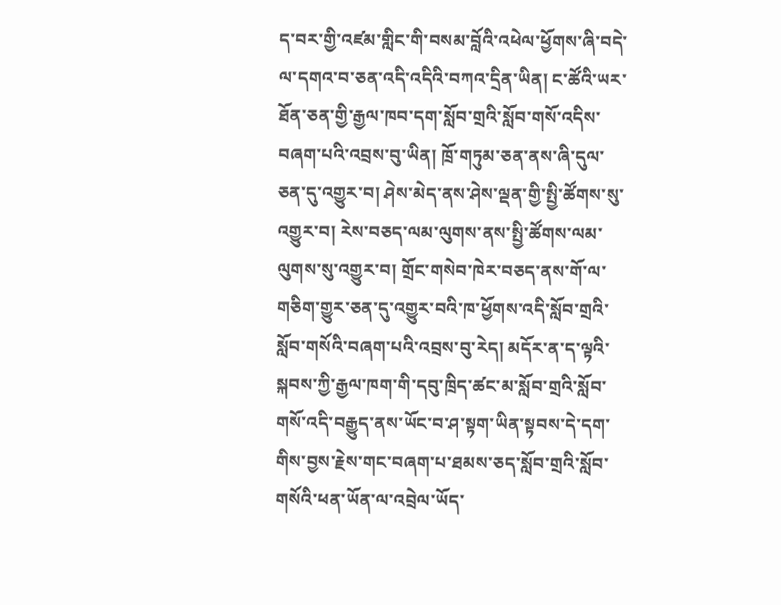ད་བར་གྱི་འཛམ་གླིང་གི་བསམ་བློའི་འཕེལ་ཕྱོགས་ཞི་བདེ་ལ་དགའ་བ་ཅན་འདི་འདིའི་བཀའ་དྲིན་ཡིན། ང་ཚོའི་ཡར་ཐོན་ཅན་གྱི་རྒྱལ་ཁབ་དག་སློབ་གྲའི་སློབ་གསོ་འདིས་བཞག་པའི་འབྲས་བུ་ཡིན། ཁྲོ་གཏུམ་ཅན་ནས་ཞི་དུལ་ཅན་དུ་འགྱུར་བ། ཤེས་མེད་ནས་ཤེས་ལྡན་གྱི་སྤྱི་ཚོགས་སུ་འགྱུར་བ། རེས་བཅད་ལམ་ལུགས་ནས་སྤྱི་ཚོགས་ལམ་ལུགས་སུ་འགྱུར་བ། གྲོང་གསེབ་ཁེར་བཅད་ནས་གོ་ལ་གཅིག་གྱུར་ཅན་དུ་འགྱུར་བའི་ཁ་ཕྱོགས་འདི་སློབ་གྲའི་སློབ་གསོའི་བཞག་པའི་འབྲས་བུ་རེད། མདོར་ན་ད་ལྟའི་སྐབས་ཀྱི་རྒྱལ་ཁག་གི་དབུ་ཁྲིད་ཚང་མ་སློབ་གྲའི་སློབ་གསོ་འདི་བརྒྱུད་ནས་ཡོང་བ་ཤ་སྟག་ཡིན་སྟབས་དེ་དག་གིས་བྱས་རྗེས་གང་བཞག་པ་ཐམས་ཅད་སློབ་གྲའི་སློབ་གསོའི་ཕན་ཡོན་ལ་འབྲེལ་ཡོད་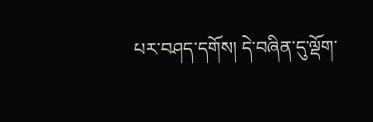པར་བཤད་དགོས། དེ་བཞིན་དུ་ལྡོག་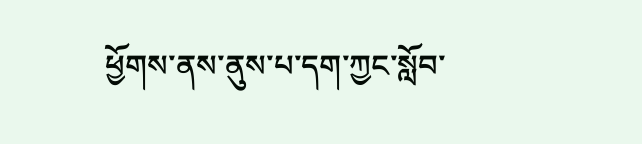ཕྱོགས་ནས་ནུས་པ་དག་ཀྱང་སློབ་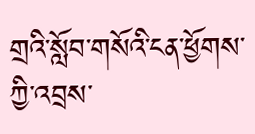གྲའི་སློབ་གསོའི་ངན་ཕྱོགས་ཀྱི་འབྲས་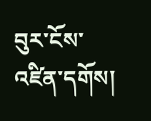བུར་ངོས་འཛིན་དགོས།